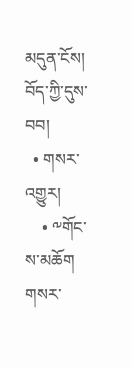མདུན་ངོས།
བོད་ཀྱི་དུས་བབ།
  • གསར་འགྱུར།
    • ༸གོང་ས་མཆོག གསར་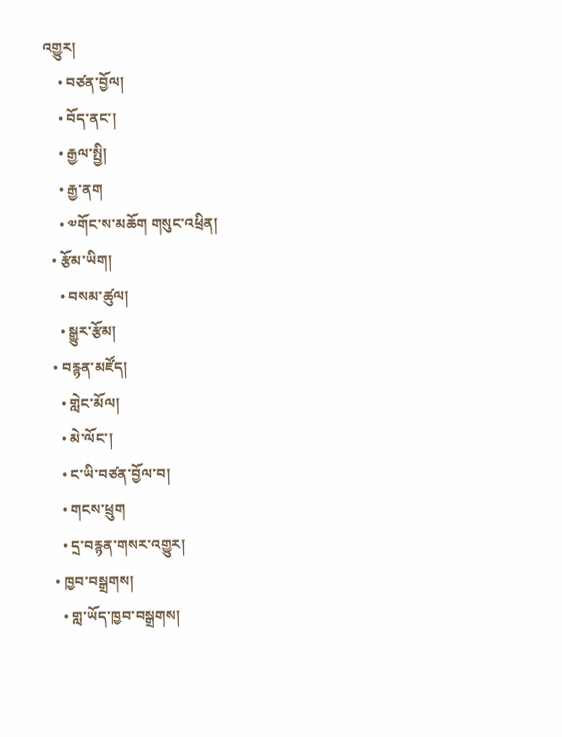འགྱུར།
    • བཙན་བྱོལ།
    • བོད་ནང་།
    • རྒྱལ་སྤྱི།
    • རྒྱ་ནག
    • ༧གོང་ས་མཆོག གསུང་འཕྲིན།
  • རྩོམ་ཡིག།
    • བསམ་ཚུལ།
    • སྒྱུར་རྩོམ།
  • བརྙན་མཛོད།
    • གླེང་མོལ།
    • མེ་ལོང་།
    • ང་ཡི་བཙན་བྱོལ་བ།
    • གངས་ཕྲུག
    • དྲ་བརྙན་གསར་འགྱུར།
  • ཁྱབ་བསྒྲགས།
    • གླ་ཡོད་ཁྱབ་བསྒྲགས།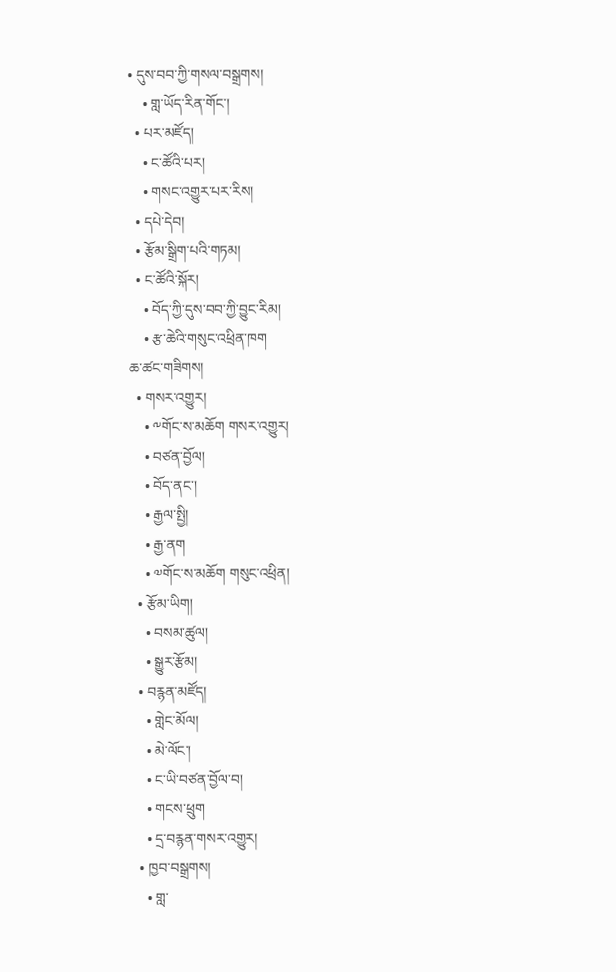• དུས་བབ་ཀྱི་གསལ་བསྒྲགས།
    • གླ་ཡོད་རིན་གོང་།
  • པར་མཛོད།
    • ང་ཚོའི་པར།
    • གསང་འགྱུར་པར་རིས།
  • དཔེ་དེབ།
  • རྩོམ་སྒྲིག་པའི་གཏམ།
  • ང་ཚོའི་སྐོར།
    • བོད་ཀྱི་དུས་བབ་ཀྱི་བྱུང་རིམ།
    • རྩ་ཆེའི་གསུང་འཕྲིན་ཁག
ཆ་ཚང་གཟིགས།
  • གསར་འགྱུར།
    • ༸གོང་ས་མཆོག གསར་འགྱུར།
    • བཙན་བྱོལ།
    • བོད་ནང་།
    • རྒྱལ་སྤྱི།
    • རྒྱ་ནག
    • ༧གོང་ས་མཆོག གསུང་འཕྲིན།
  • རྩོམ་ཡིག།
    • བསམ་ཚུལ།
    • སྒྱུར་རྩོམ།
  • བརྙན་མཛོད།
    • གླེང་མོལ།
    • མེ་ལོང་།
    • ང་ཡི་བཙན་བྱོལ་བ།
    • གངས་ཕྲུག
    • དྲ་བརྙན་གསར་འགྱུར།
  • ཁྱབ་བསྒྲགས།
    • གླ་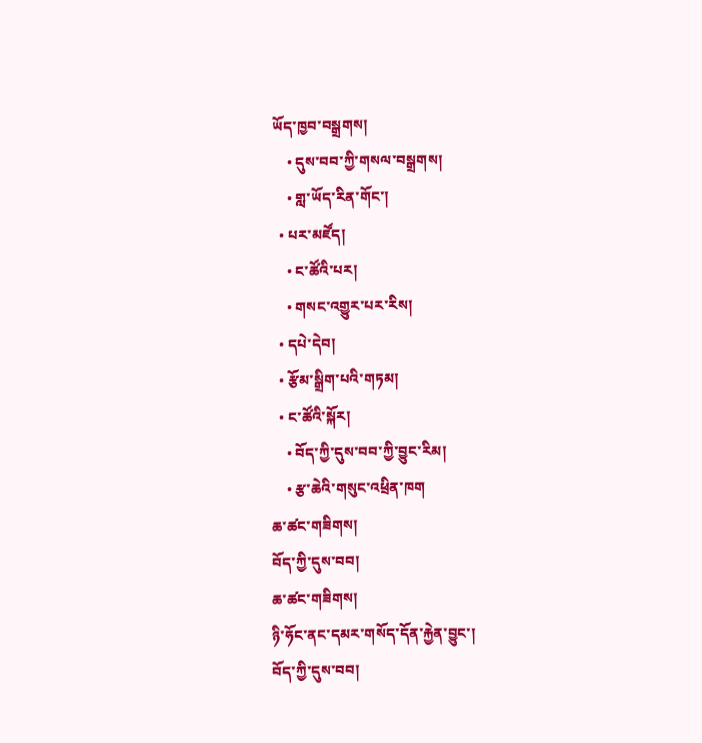ཡོད་ཁྱབ་བསྒྲགས།
    • དུས་བབ་ཀྱི་གསལ་བསྒྲགས།
    • གླ་ཡོད་རིན་གོང་།
  • པར་མཛོད།
    • ང་ཚོའི་པར།
    • གསང་འགྱུར་པར་རིས།
  • དཔེ་དེབ།
  • རྩོམ་སྒྲིག་པའི་གཏམ།
  • ང་ཚོའི་སྐོར།
    • བོད་ཀྱི་དུས་བབ་ཀྱི་བྱུང་རིམ།
    • རྩ་ཆེའི་གསུང་འཕྲིན་ཁག
ཆ་ཚང་གཟིགས།
བོད་ཀྱི་དུས་བབ།
ཆ་ཚང་གཟིགས།
ཉི་ཧོང་ནང་དམར་གསོད་དོན་རྐྱེན་བྱུང་།
བོད་ཀྱི་དུས་བབ།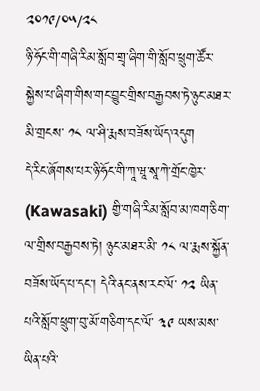༢༠༡༩/༠༥/༢༨
ཉི་ཧོང་གི་གཞི་རིམ་སློབ་གྲྭ་ཞིག་གི་སློབ་ཕྲུག་ཚོར་སྐྱེས་པ་ཞིག་གིས་གང་བྱུང་གྲིས་བརྒྱབས་ཏེ་ཉུང་མཐར་མི་གྲངས་ ༡༨ ལ་ཤི་རྨས་བཟོས་ཡོད་འདུག
དེ་རིང་ཞོགས་པར་ཉི་ཧོང་གི་ཀཱ་ཝཱ་སཱ་ཀེ་གྲོང་ཁྱེར་ (Kawasaki) གྱི་གཞི་རིམ་སློབ་མ་ཁག་ཅིག་ལ་གྲིས་བརྒྱབས་ཏེ། ཉུང་མཐར་མི་ ༡༨ ལ་རྨས་སྐྱོན་བཟོས་ཡོད་པ་དང་། དེའི་ནང་ནས་རང་ལོ་ ༡༢ ཡིན་པའི་སློབ་ཕྲུག་བུ་མོ་གཅིག་དང་ལོ་ ༣༩ ཡས་མས་ཡིན་པའི་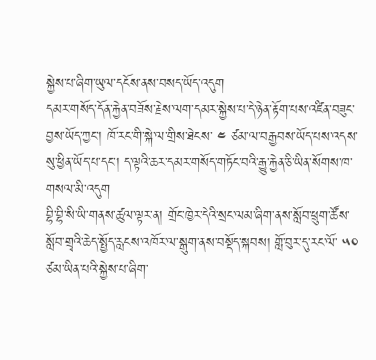སྐྱེས་པ་ཞིག་ཡུལ་དངོས་ནས་བསད་ཡོད་འདུག
དམར་གསོད་དོན་རྐྱེན་བཟོས་རྗེས་ལག་དམར་སྐྱེས་པ་དེ་ཉེན་རྟོག་པས་འཛིན་བཟུང་བྱས་ཡོད་ཀྱང་། ཁོ་རང་གི་སྐེ་ལ་གྲིས་ཐེངས་ ༤ ཙམ་ལ་བརྒྱབས་ཡོད་པས་འདས་སུ་ཕྱིན་ཡོད་པ་དང་། ད་ལྟའི་ཆར་དམར་གསོད་གཏོང་བའི་རྒྱུ་རྐྱེན་ཅི་ཡིན་སོགས་ཁ་གསལ་མི་འདུག
བྷི་བྷི་སི་ཡི་གནས་ཚུལ་ལྟར་ན། གྲོང་ཁྱེར་དེའི་སྲང་ལམ་ཞིག་ནས་སློབ་ཕྲུག་ཚོས་སློབ་གྲྭའི་ཆེད་སྤྱོད་རླངས་འཁོར་ལ་སྒུག་ནས་བསྡོད་སྐབས། གློ་བུར་དུ་རང་ལོ་ ༥༠ ཙམ་ཡིན་པའི་སྐྱེས་པ་ཞིག་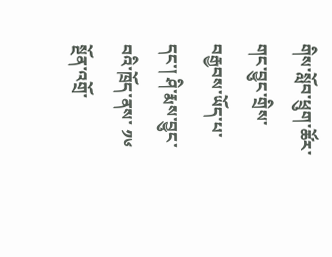གིས་སློབ་ཕྲུག་ཚོར་གང་བྱུང་གྲིས་བརྒྱབས་ཡོད་པ་དང་། ཤི་རྨས་བྱུང་བའི་ཁྲོད་ནས་ ༡༦ སྔོན་འགྲོ་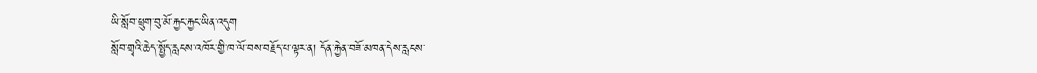ཡི་སློབ་ཕྲུག་བུ་མོ་རྐྱང་རྐྱང་ཡིན་འདུག
སློབ་གྲྭའི་ཆེད་སྤྱོད་རླངས་འཁོར་གྱི་ཁ་ལོ་བས་བརྗོད་པ་ལྟར་ན། དོན་རྐྱེན་བཟོ་མཁན་དེས་རླངས་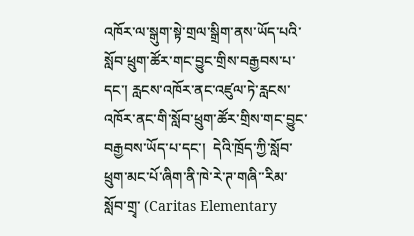འཁོར་ལ་སྒུག་སྟེ་གྲལ་སྒྲིག་ནས་ཡོད་པའི་སློབ་ཕྲུག་ཚོར་གང་བྱུང་གྲིས་བརྒྱབས་པ་དང་། རླངས་འཁོར་ནང་འཛུལ་ཏེ་རླངས་འཁོར་ནང་གི་སློབ་ཕྲུག་ཚོར་གྲིས་གང་བྱུང་བརྒྱབས་ཡོད་པ་དང་།  དེའི་ཁྲོད་ཀྱི་སློབ་ཕྲུག་མང་པོ་ཞིག་ནི་ཁེ་རེ་ཊ་གཞི་་རིམ་སློབ་གྲྭ་ (Caritas Elementary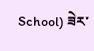School) ཟེར་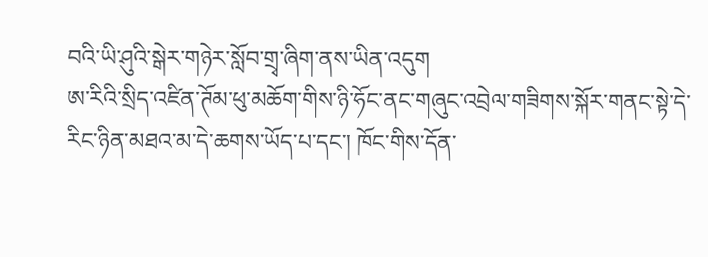བའི་ཡི་ཤུའི་སྒེར་གཉེར་སློབ་གྲྭ་ཞིག་ནས་ཡིན་འདུག
ཨ་རིའི་སྲིད་འཛིན་ཊོམ་ཕུ་མཆོག་གིས་ཉི་ཧོང་ནང་གཞུང་འབྲེལ་གཟིགས་སྐོར་གནང་སྟེ་དེ་རིང་ཉིན་མཐའ་མ་དེ་ཆགས་ཡོད་པ་དང་། ཁོང་གིས་དོན་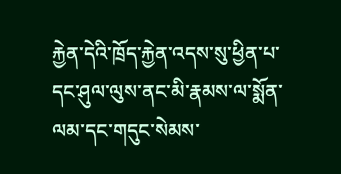རྐྱེན་དེའི་ཁྲོད་རྐྱེན་འདས་སུ་ཕྱིན་པ་དང་ཤུལ་ལུས་ནང་མི་རྣམས་ལ་སྨོན་ལམ་དང་གདུང་སེམས་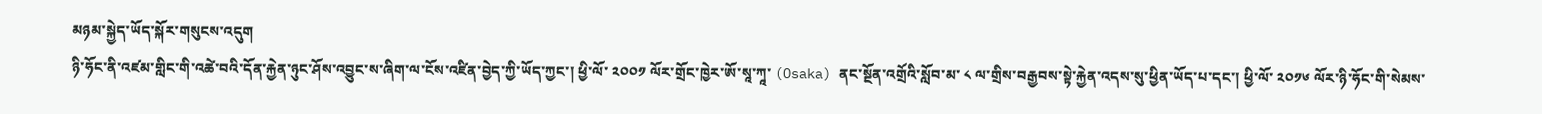མཉམ་སྐྱེད་ཡོད་སྐོར་གསུངས་འདུག
ཉི་ཧོང་ནི་འཛམ་གླིང་གི་འཚེ་བའི་དོན་རྐྱེན་ཉུང་ཤོས་འབྱུང་ས་ཞིག་ལ་ངོས་འཛིན་བྱེད་ཀྱི་ཡོད་ཀྱང་། ཕྱི་ལོ་ ༢༠༠༡ ལོར་གྲོང་ཁྱེར་ཨོ་སཱ་ཀཱ་ (Osaka) ནང་སྔོན་འགྲོའི་སློབ་མ་ ༨ ལ་གྲིས་བརྒྱབས་སྟེ་རྐྱེན་འདས་སུ་ཕྱིན་ཡོད་པ་དང་། ཕྱི་ལོ་ ༢༠༡༦ ལོར་ཉི་ཧོང་གི་སེམས་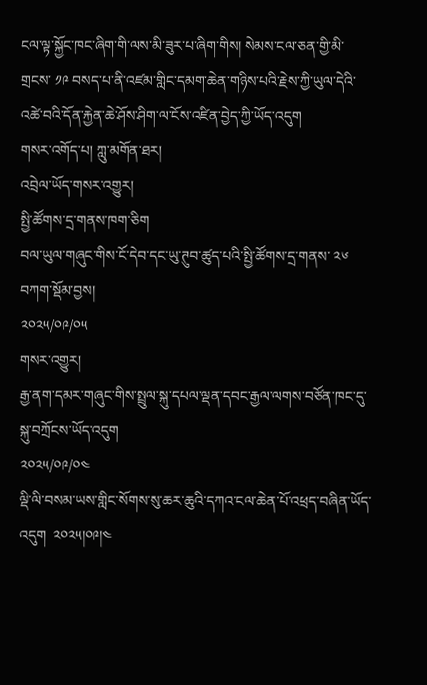ངལ་ལྟ་སྐྱོང་ཁང་ཞིག་གི་ལས་མི་ཟུར་པ་ཞིག་གིས། སེམས་ངལ་ཅན་གྱི་མི་གྲངས་ ༡༩ བསད་པ་ནི་འཛམ་གླིང་དམག་ཆེན་གཉིས་པའི་རྗེས་ཀྱི་ཡུལ་དེའི་འཚེ་བའི་དོན་རྐྱེན་ཆེ་ཤོས་ཤིག་ལ་ངོས་འཛིན་བྱེད་ཀྱི་ཡོད་འདུག
གསར་འགོད་པ། ཀླུ་མགོན་ཐར།
འབྲེལ་ཡོད་གསར་འགྱུར།
སྤྱི་ཚོགས་དྲ་གནས་ཁག་ཅིག
བལ་ཡུལ་གཞུང་གིས་ངོ་དེབ་དང་ཡུ་ཊུབ་ཚུད་པའི་སྤྱི་ཚོགས་དྲ་གནས་ ༢༦ བཀག་སྡོམ་བྱས།
༢༠༢༥/༠༩/༠༥
གསར་འགྱུར།
རྒྱ་ནག་དམར་གཞུང་གིས་སྤྲུལ་སྐུ་དཔལ་ལྡན་དབང་རྒྱལ་ལགས་བཙོན་ཁང་དུ་སྐུ་བཀྲོངས་ཡོད་འདུག
༢༠༢༥/༠༩/༠༤
ལྡི་ལི་བསམ་ཡས་གླིང་སོགས་སུ་ཆར་ཆུའི་དཀའ་ངལ་ཆེན་པོ་འཕྲད་བཞིན་ཡོད་འདུག  ༢༠༢༥།༠༩།༤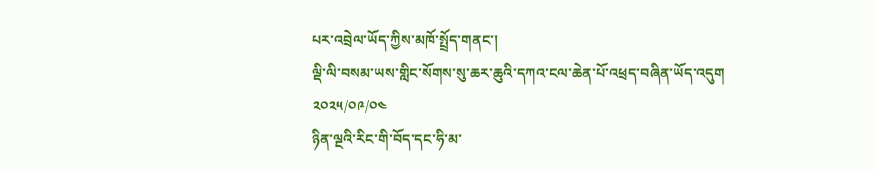པར་འབྲེལ་ཡོད་ཀྱིས་མཁོ་སྤྲོད་གནང་།
ལྡི་ལི་བསམ་ཡས་གླིང་སོགས་སུ་ཆར་ཆུའི་དཀའ་ངལ་ཆེན་པོ་འཕྲད་བཞིན་ཡོད་འདུག
༢༠༢༥/༠༩/༠༤
ཉིན་ལྔའི་རིང་གི་བོད་དང་ཧི་མ་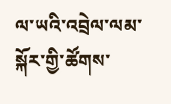ལ་ཡའི་འབྲེལ་ལམ་སྐོར་གྱི་ཚོགས་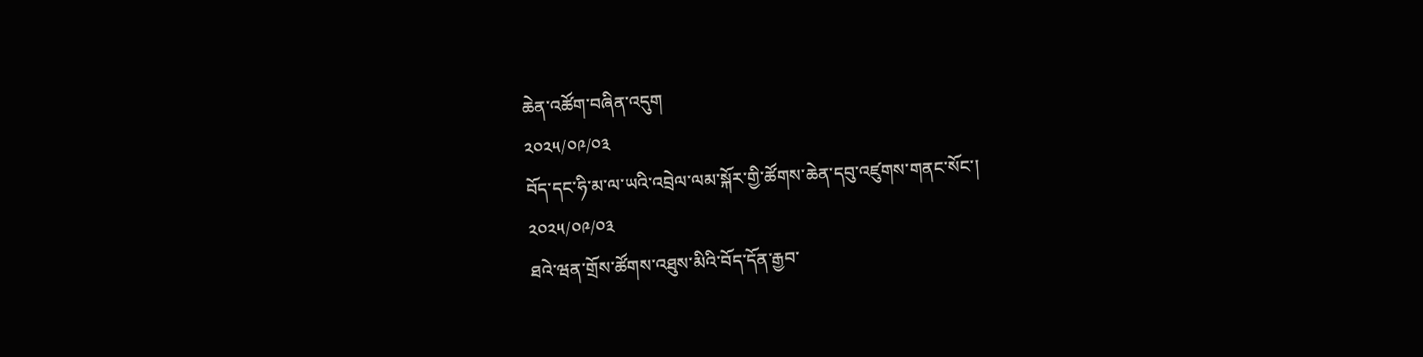ཆེན་འཚོག་བཞིན་འདུག
༢༠༢༥/༠༩/༠༣
བོད་དང་ཧི་མ་ལ་ཡའི་འབྲེལ་ལམ་སྐོར་གྱི་ཚོགས་ཆེན་དབུ་འཛུགས་གནང་སོང་།
༢༠༢༥/༠༩/༠༣
ཐའེ་ཝན་གྲོས་ཚོགས་འཐུས་མིའི་བོད་དོན་རྒྱབ་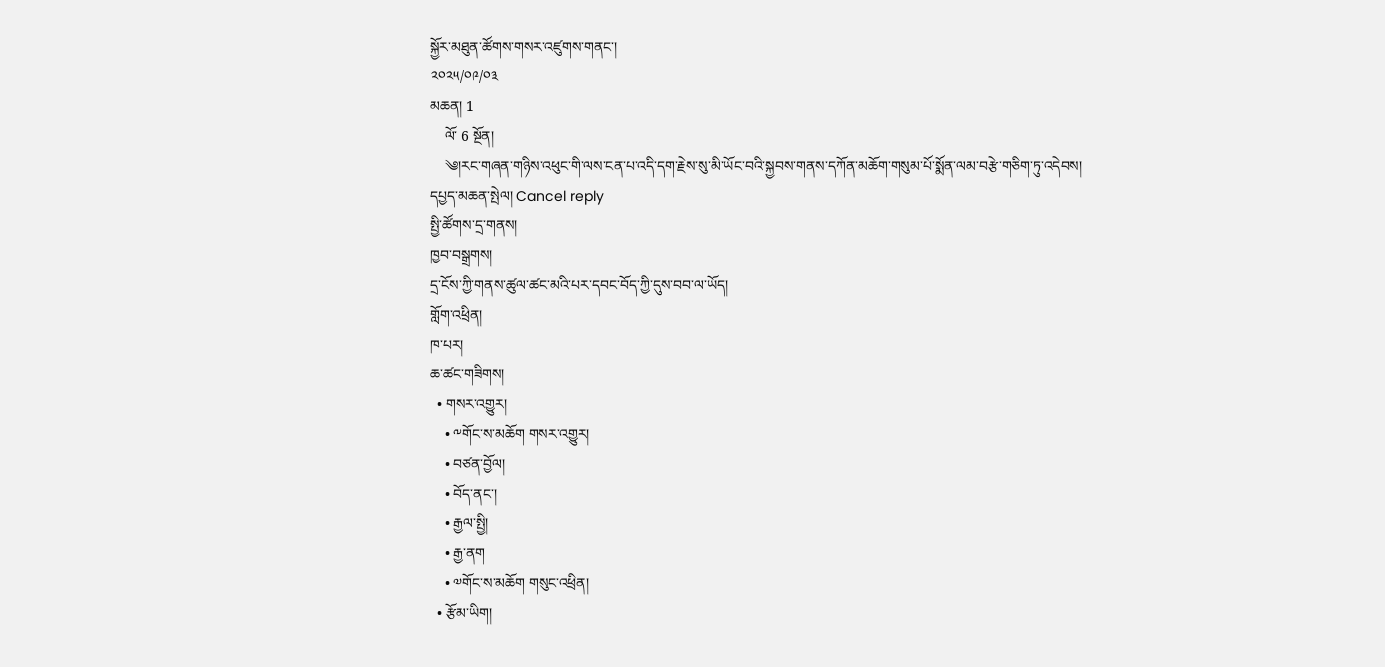སྐྱོར་མཐུན་ཚོགས་གསར་འཛུགས་གནང་།
༢༠༢༥/༠༩/༠༣
མཆན། 1
    ལོ་ 6 སྔོན།
    ༄།རང་གཞན་གཉིས་འཕུང་གི་ལས་ངན་པ་འདི་དག་རྗེས་སུ་མི་ཡོང་བའི་སྐྱབས་གནས་དཀོན་མཆོག་གསུམ་པོ་སྨོན་ལམ་བརྩེ་གཅིག་ཏུ་འདེབས།
དཔྱད་མཆན་སྤེལ། Cancel reply
སྤྱི་ཚོགས་དྲ་གནས།
ཁྱབ་བསྒྲགས།
དྲ་ངོས་ཀྱི་གནས་ཚུལ་ཚང་མའི་པར་དབང་བོད་ཀྱི་དུས་བབ་ལ་ཡོད།
གློག་འཕྲིན།
ཁ་པར།
ཆ་ཚང་གཟིགས།
  • གསར་འགྱུར།
    • ༸གོང་ས་མཆོག གསར་འགྱུར།
    • བཙན་བྱོལ།
    • བོད་ནང་།
    • རྒྱལ་སྤྱི།
    • རྒྱ་ནག
    • ༧གོང་ས་མཆོག གསུང་འཕྲིན།
  • རྩོམ་ཡིག།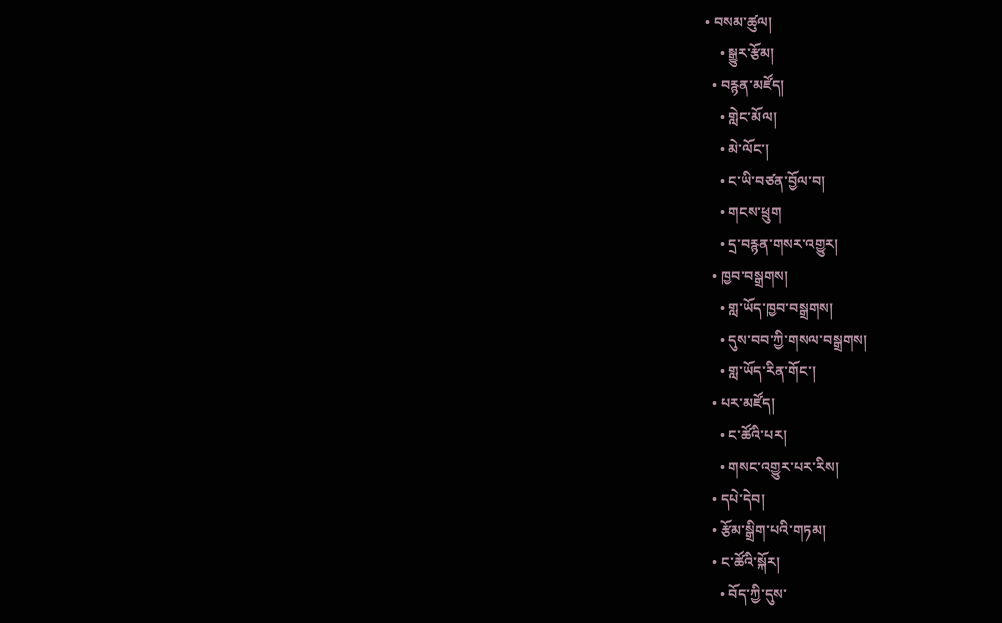• བསམ་ཚུལ།
    • སྒྱུར་རྩོམ།
  • བརྙན་མཛོད།
    • གླེང་མོལ།
    • མེ་ལོང་།
    • ང་ཡི་བཙན་བྱོལ་བ།
    • གངས་ཕྲུག
    • དྲ་བརྙན་གསར་འགྱུར།
  • ཁྱབ་བསྒྲགས།
    • གླ་ཡོད་ཁྱབ་བསྒྲགས།
    • དུས་བབ་ཀྱི་གསལ་བསྒྲགས།
    • གླ་ཡོད་རིན་གོང་།
  • པར་མཛོད།
    • ང་ཚོའི་པར།
    • གསང་འགྱུར་པར་རིས།
  • དཔེ་དེབ།
  • རྩོམ་སྒྲིག་པའི་གཏམ།
  • ང་ཚོའི་སྐོར།
    • བོད་ཀྱི་དུས་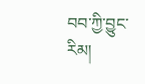བབ་ཀྱི་བྱུང་རིམ།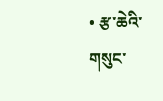• རྩ་ཆེའི་གསུང་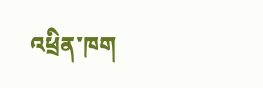འཕྲིན་ཁག